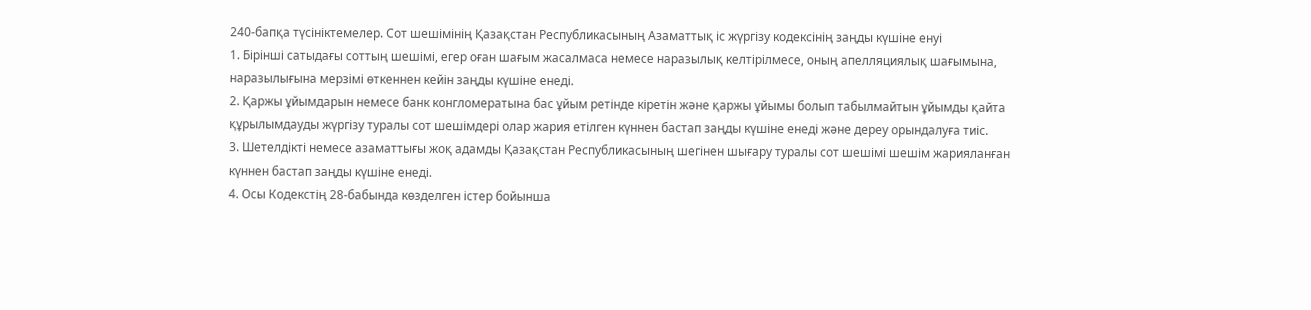240-бапқа түсініктемелер. Сот шешімінің Қазақстан Республикасының Азаматтық іс жүргізу кодексінің заңды күшіне енуі
1. Бірінші сатыдағы соттың шешімі, егер оған шағым жасалмаса немесе наразылық келтірілмесе, оның апелляциялық шағымына, наразылығына мерзімі өткеннен кейін заңды күшіне енеді.
2. Қаржы ұйымдарын немесе банк конгломератына бас ұйым ретінде кіретін және қаржы ұйымы болып табылмайтын ұйымды қайта құрылымдауды жүргізу туралы сот шешімдері олар жария етілген күннен бастап заңды күшіне енеді және дереу орындалуға тиіс.
3. Шетелдікті немесе азаматтығы жоқ адамды Қазақстан Республикасының шегінен шығару туралы сот шешімі шешім жарияланған күннен бастап заңды күшіне енеді.
4. Осы Кодекстің 28-бабында көзделген істер бойынша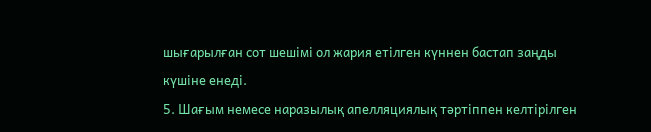шығарылған сот шешімі ол жария етілген күннен бастап заңды күшіне енеді.
5. Шағым немесе наразылық апелляциялық тәртіппен келтірілген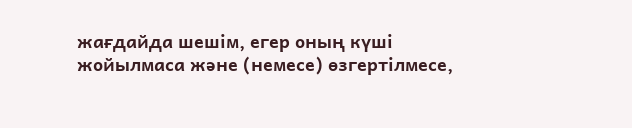жағдайда шешім, егер оның күші жойылмаса және (немесе) өзгертілмесе,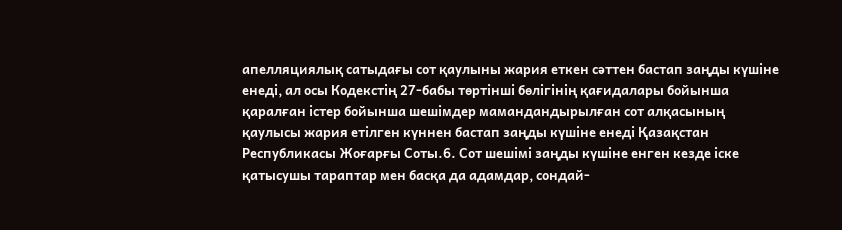апелляциялық сатыдағы сот қаулыны жария еткен сәттен бастап заңды күшіне енеді, ал осы Кодекстің 27-бабы төртінші бөлігінің қағидалары бойынша қаралған істер бойынша шешімдер мамандандырылған сот алқасының қаулысы жария етілген күннен бастап заңды күшіне енеді Қазақстан Республикасы Жоғарғы Соты.6. Сот шешімі заңды күшіне енген кезде іске қатысушы тараптар мен басқа да адамдар, сондай-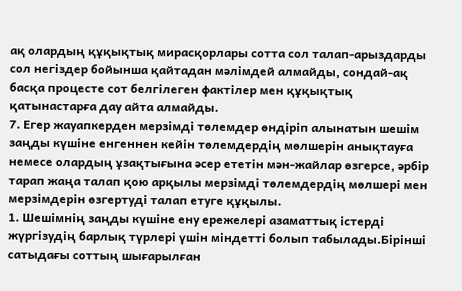ақ олардың құқықтық мирасқорлары сотта сол талап-арыздарды сол негіздер бойынша қайтадан мәлімдей алмайды, сондай-ақ басқа процесте сот белгілеген фактілер мен құқықтық қатынастарға дау айта алмайды.
7. Егер жауапкерден мерзімді төлемдер өндіріп алынатын шешім заңды күшіне енгеннен кейін төлемдердің мөлшерін анықтауға немесе олардың ұзақтығына әсер ететін мән-жайлар өзгерсе, әрбір тарап жаңа талап қою арқылы мерзімді төлемдердің мөлшері мен мерзімдерін өзгертуді талап етуге құқылы.
1. Шешімнің заңды күшіне ену ережелері азаматтық істерді жүргізудің барлық түрлері үшін міндетті болып табылады.Бірінші сатыдағы соттың шығарылған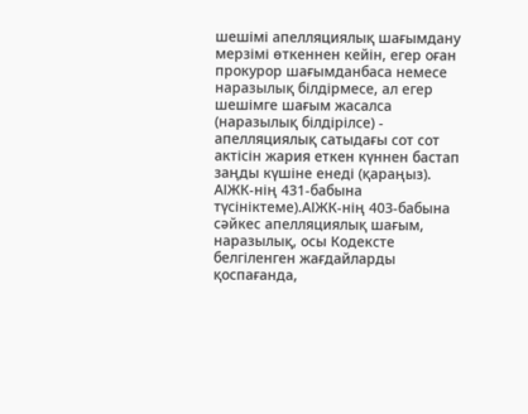шешімі апелляциялық шағымдану мерзімі өткеннен кейін, егер оған прокурор шағымданбаса немесе наразылық білдірмесе, ал егер шешімге шағым жасалса (наразылық білдірілсе) - апелляциялық сатыдағы сот сот актісін жария еткен күннен бастап заңды күшіне енеді (қараңыз). АІЖК-нің 431-бабына түсініктеме).АІЖК-нің 403-бабына сәйкес апелляциялық шағым, наразылық, осы Кодексте белгіленген жағдайларды қоспағанда,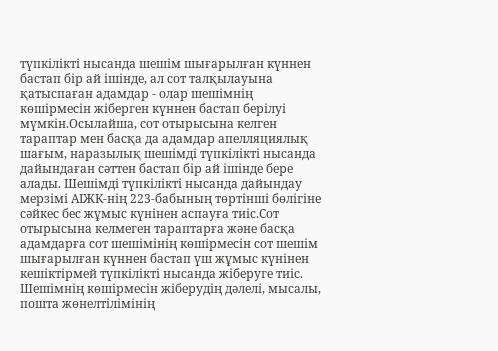түпкілікті нысанда шешім шығарылған күннен бастап бір ай ішінде, ал сот талқылауына қатыспаған адамдар - олар шешімнің көшірмесін жіберген күннен бастап берілуі мүмкін.Осылайша, сот отырысына келген тараптар мен басқа да адамдар апелляциялық шағым, наразылық шешімді түпкілікті нысанда дайындаған сәттен бастап бір ай ішінде бере алады. Шешімді түпкілікті нысанда дайындау мерзімі АІЖК-нің 223-бабының төртінші бөлігіне сәйкес бес жұмыс күнінен аспауға тиіс.Сот отырысына келмеген тараптарға және басқа адамдарға сот шешімінің көшірмесін сот шешім шығарылған күннен бастап үш жұмыс күнінен кешіктірмей түпкілікті нысанда жіберуге тиіс. Шешімнің көшірмесін жіберудің дәлелі, мысалы, пошта жөнелтілімінің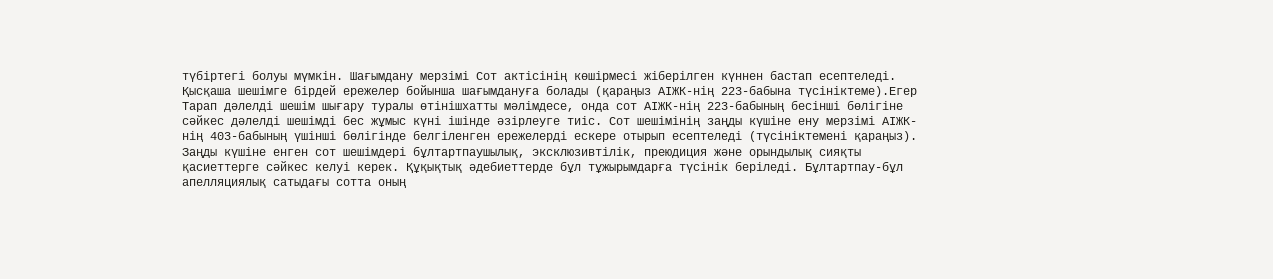түбіртегі болуы мүмкін. Шағымдану мерзімі Сот актісінің көшірмесі жіберілген күннен бастап есептеледі. Қысқаша шешімге бірдей ережелер бойынша шағымдануға болады (қараңыз АІЖК-нің 223-бабына түсініктеме).Егер Тарап дәлелді шешім шығару туралы өтінішхатты мәлімдесе, онда сот АІЖК-нің 223-бабының бесінші бөлігіне сәйкес дәлелді шешімді бес жұмыс күні ішінде әзірлеуге тиіс. Сот шешімінің заңды күшіне ену мерзімі АІЖК-нің 403-бабының үшінші бөлігінде белгіленген ережелерді ескере отырып есептеледі (түсініктемені қараңыз). Заңды күшіне енген сот шешімдері бұлтартпаушылық, эксклюзивтілік, преюдиция және орындылық сияқты қасиеттерге сәйкес келуі керек. Құқықтық әдебиеттерде бұл тұжырымдарға түсінік беріледі. Бұлтартпау-бұл апелляциялық сатыдағы сотта оның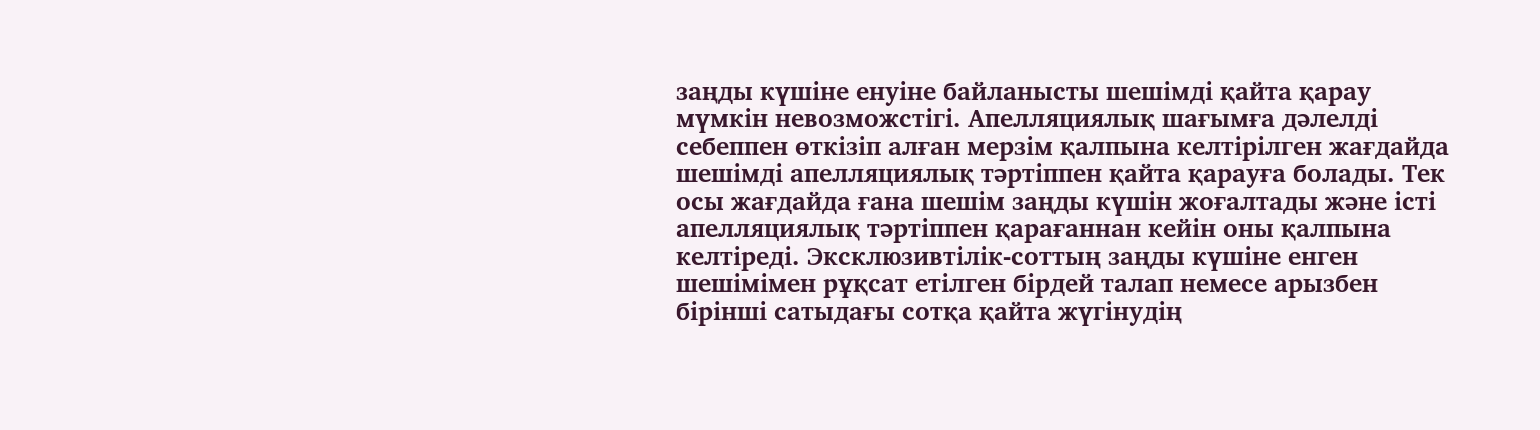заңды күшіне енуіне байланысты шешімді қайта қарау мүмкін невозможстігі. Апелляциялық шағымға дәлелді себеппен өткізіп алған мерзім қалпына келтірілген жағдайда шешімді апелляциялық тәртіппен қайта қарауға болады. Тек осы жағдайда ғана шешім заңды күшін жоғалтады және істі апелляциялық тәртіппен қарағаннан кейін оны қалпына келтіреді. Эксклюзивтілік-соттың заңды күшіне енген шешімімен рұқсат етілген бірдей талап немесе арызбен бірінші сатыдағы сотқа қайта жүгінудің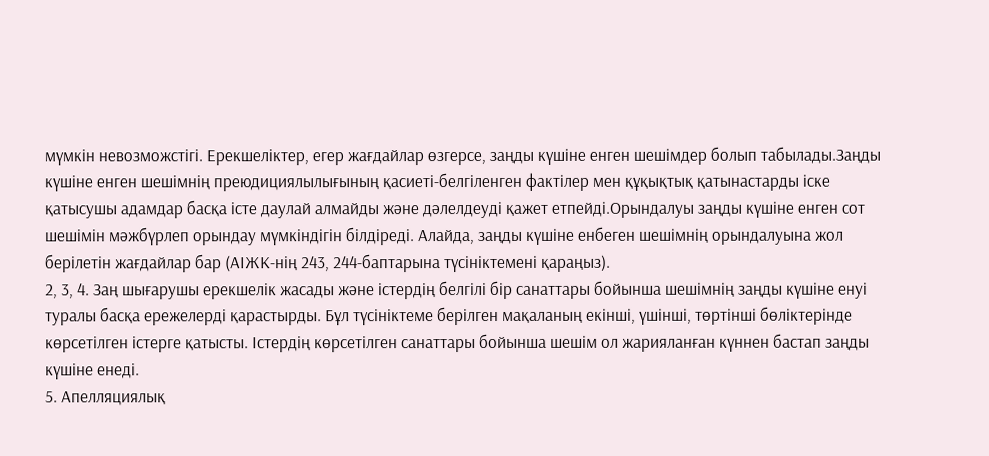мүмкін невозможстігі. Ерекшеліктер, егер жағдайлар өзгерсе, заңды күшіне енген шешімдер болып табылады.Заңды күшіне енген шешімнің преюдициялылығының қасиеті-белгіленген фактілер мен құқықтық қатынастарды іске қатысушы адамдар басқа істе даулай алмайды және дәлелдеуді қажет етпейді.Орындалуы заңды күшіне енген сот шешімін мәжбүрлеп орындау мүмкіндігін білдіреді. Алайда, заңды күшіне енбеген шешімнің орындалуына жол берілетін жағдайлар бар (АІЖК-нің 243, 244-баптарына түсініктемені қараңыз).
2, 3, 4. Заң шығарушы ерекшелік жасады және істердің белгілі бір санаттары бойынша шешімнің заңды күшіне енуі туралы басқа ережелерді қарастырды. Бұл түсініктеме берілген мақаланың екінші, үшінші, төртінші бөліктерінде көрсетілген істерге қатысты. Істердің көрсетілген санаттары бойынша шешім ол жарияланған күннен бастап заңды күшіне енеді.
5. Апелляциялық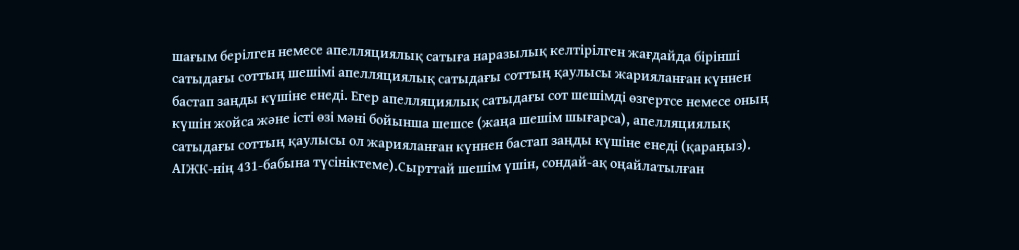шағым берілген немесе апелляциялық сатыға наразылық келтірілген жағдайда бірінші сатыдағы соттың шешімі апелляциялық сатыдағы соттың қаулысы жарияланған күннен бастап заңды күшіне енеді. Егер апелляциялық сатыдағы сот шешімді өзгертсе немесе оның күшін жойса және істі өзі мәні бойынша шешсе (жаңа шешім шығарса), апелляциялық сатыдағы соттың қаулысы ол жарияланған күннен бастап заңды күшіне енеді (қараңыз). АІЖК-нің 431-бабына түсініктеме).Сырттай шешім үшін, сондай-ақ оңайлатылған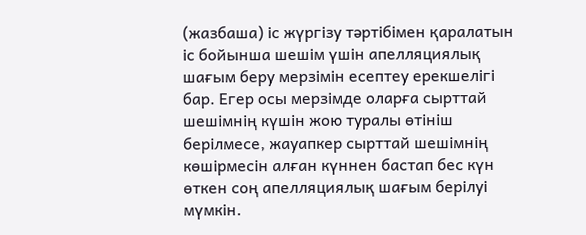(жазбаша) іс жүргізу тәртібімен қаралатын іс бойынша шешім үшін апелляциялық шағым беру мерзімін есептеу ерекшелігі бар. Егер осы мерзімде оларға сырттай шешімнің күшін жою туралы өтініш берілмесе, жауапкер сырттай шешімнің көшірмесін алған күннен бастап бес күн өткен соң апелляциялық шағым берілуі мүмкін.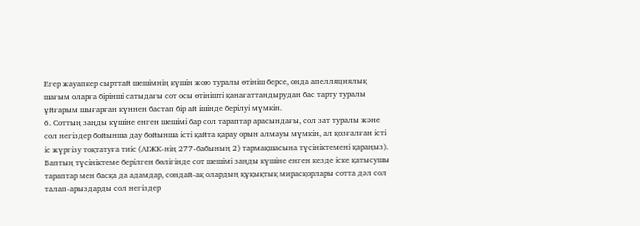Егер жауапкер сырттай шешімнің күшін жою туралы өтініш берсе, онда апелляциялық шағым оларға бірінші сатыдағы сот осы өтінішті қанағаттандырудан бас тарту туралы ұйғарым шығарған күннен бастап бір ай ішінде берілуі мүмкін.
6. Соттың заңды күшіне енген шешімі бар сол тараптар арасындағы, сол зат туралы және сол негіздер бойынша дау бойынша істі қайта қарау орын алмауы мүмкін, ал қозғалған істі іс жүргізу тоқтатуға тиіс (АІЖК-нің 277-бабының 2) тармақшасына түсініктемені қараңыз). Баптың түсініктеме берілген бөлігінде сот шешімі заңды күшіне енген кезде іске қатысушы тараптар мен басқа да адамдар, сондай-ақ олардың құқықтық мирасқорлары сотта дәл сол талап-арыздарды сол негіздер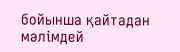бойынша қайтадан мәлімдей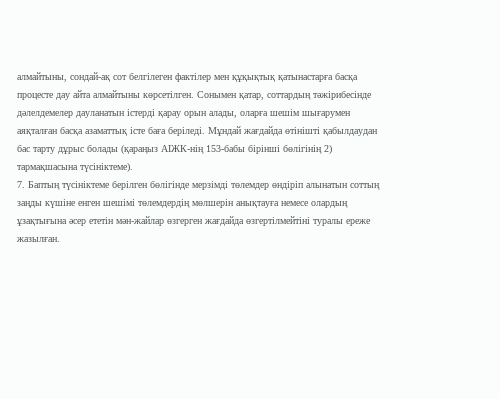алмайтыны, сондай-ақ сот белгілеген фактілер мен құқықтық қатынастарға басқа процесте дау айта алмайтыны көрсетілген. Сонымен қатар, соттардың тәжірибесінде дәлелдемелер дауланатын істерді қарау орын алады, оларға шешім шығарумен аяқталған басқа азаматтық істе баға беріледі. Мұндай жағдайда өтінішті қабылдаудан бас тарту дұрыс болады (қараңыз АІЖК-нің 153-бабы бірінші бөлігінің 2) тармақшасына түсініктеме).
7. Баптың түсініктеме берілген бөлігінде мерзімді төлемдер өндіріп алынатын соттың заңды күшіне енген шешімі төлемдердің мөлшерін анықтауға немесе олардың ұзақтығына әсер ететін мән-жайлар өзгерген жағдайда өзгертілмейтіні туралы ереже жазылған.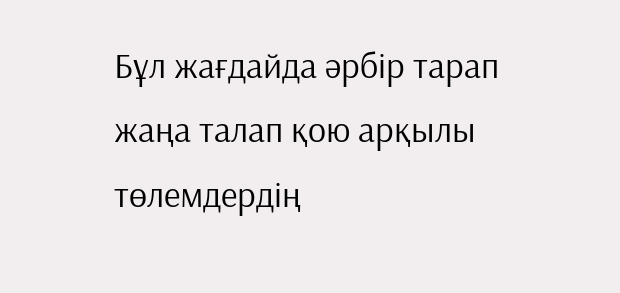Бұл жағдайда әрбір тарап жаңа талап қою арқылы төлемдердің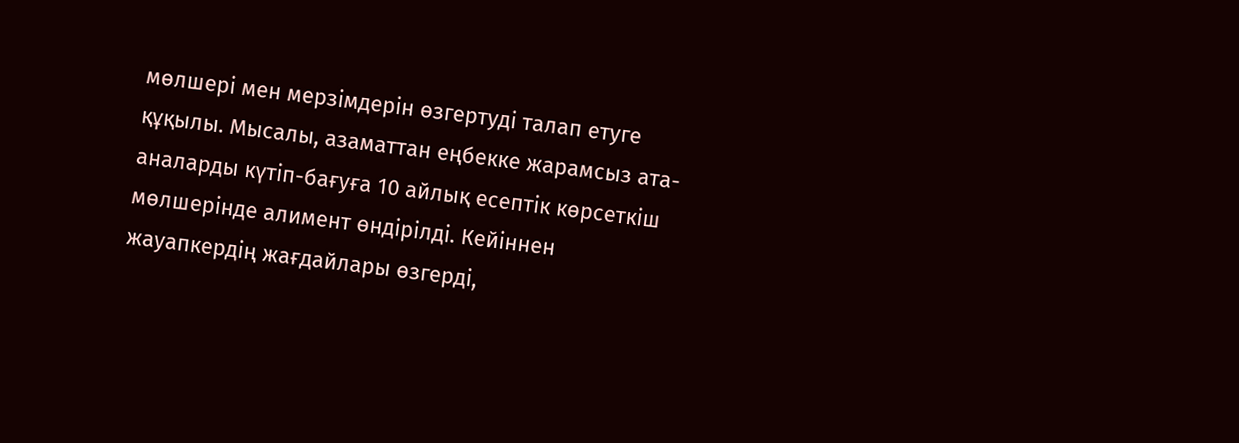мөлшері мен мерзімдерін өзгертуді талап етуге құқылы. Мысалы, азаматтан еңбекке жарамсыз ата-аналарды күтіп-бағуға 10 айлық есептік көрсеткіш мөлшерінде алимент өндірілді. Кейіннен жауапкердің жағдайлары өзгерді,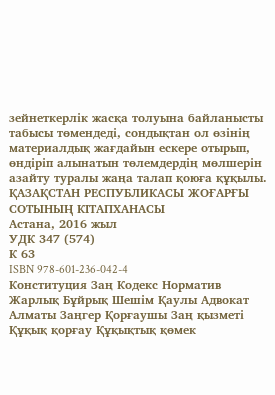зейнеткерлік жасқа толуына байланысты табысы төмендеді, сондықтан ол өзінің материалдық жағдайын ескере отырып, өндіріп алынатын төлемдердің мөлшерін азайту туралы жаңа талап қоюға құқылы.
ҚАЗАҚСТАН РЕСПУБЛИКАСЫ ЖОҒАРҒЫ СОТЫНЫҢ КІТАПХАНАСЫ
Астана, 2016 жыл
УДК 347 (574)
К 63
ISBN 978-601-236-042-4
Конституция Заң Кодекс Норматив Жарлық Бұйрық Шешім Қаулы Адвокат Алматы Заңгер Қорғаушы Заң қызметі Құқық қорғау Құқықтық қөмек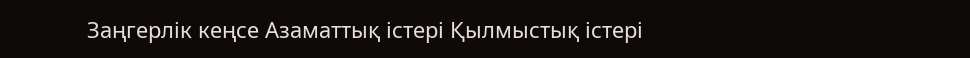Заңгерлік кеңсе Азаматтық істері Қылмыстық істері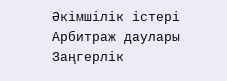Әкімшілік істері Арбитраж даулары Заңгерлік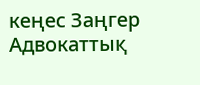кеңес Заңгер Адвокаттық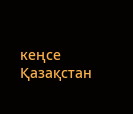кеңсе Қазақстан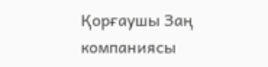Қорғаушы Заң компаниясы